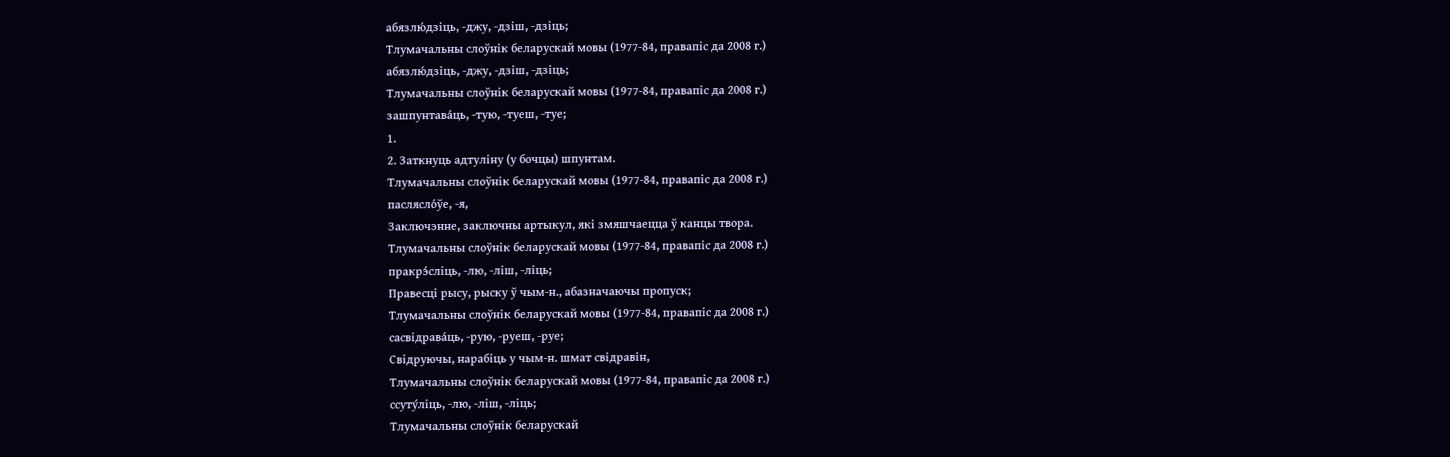абязлю́дзіць, ‑джу, ‑дзіш, ‑дзіць;
Тлумачальны слоўнік беларускай мовы (1977-84, правапіс да 2008 г.)
абязлю́дзіць, ‑джу, ‑дзіш, ‑дзіць;
Тлумачальны слоўнік беларускай мовы (1977-84, правапіс да 2008 г.)
зашпунтава́ць, ‑тую, ‑туеш, ‑туе;
1.
2. Заткнуць адтуліну (у бочцы) шпунтам.
Тлумачальны слоўнік беларускай мовы (1977-84, правапіс да 2008 г.)
паслясло́ўе, ‑я,
Заключэнне, заключны артыкул, які змяшчаецца ў канцы твора.
Тлумачальны слоўнік беларускай мовы (1977-84, правапіс да 2008 г.)
пракрэ́сліць, ‑лю, ‑ліш, ‑ліць;
Правесці рысу, рыску ў чым‑н., абазначаючы пропуск;
Тлумачальны слоўнік беларускай мовы (1977-84, правапіс да 2008 г.)
сасвідрава́ць, ‑рую, ‑руеш, ‑руе;
Свідруючы, нарабіць у чым‑н. шмат свідравін,
Тлумачальны слоўнік беларускай мовы (1977-84, правапіс да 2008 г.)
ссуту́ліць, ‑лю, ‑ліш, ‑ліць;
Тлумачальны слоўнік беларускай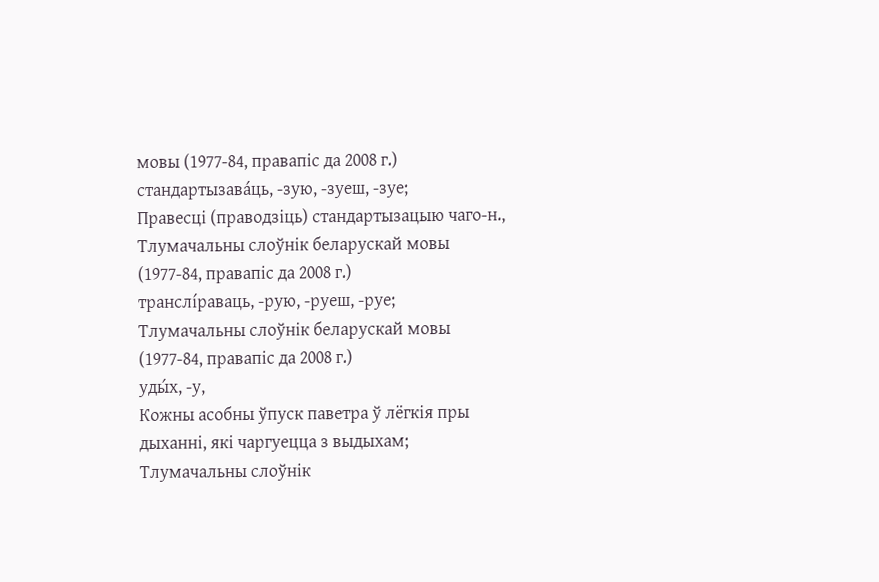мовы (1977-84, правапіс да 2008 г.)
стандартызава́ць, ‑зую, ‑зуеш, ‑зуе;
Правесці (праводзіць) стандартызацыю чаго‑н.,
Тлумачальны слоўнік беларускай мовы (1977-84, правапіс да 2008 г.)
транслі́раваць, ‑рую, ‑руеш, ‑руе;
Тлумачальны слоўнік беларускай мовы (1977-84, правапіс да 2008 г.)
уды́х, ‑у,
Кожны асобны ўпуск паветра ў лёгкія пры дыханні, які чаргуецца з выдыхам;
Тлумачальны слоўнік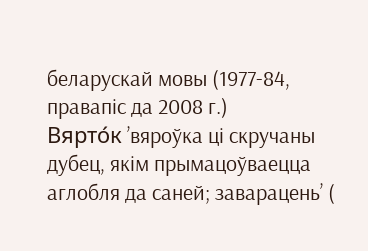беларускай мовы (1977-84, правапіс да 2008 г.)
Вярто́к ’вяроўка ці скручаны дубец, якім прымацоўваецца аглобля да саней; заварацень’ (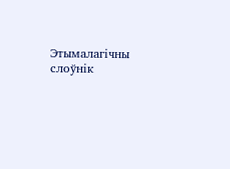Этымалагічны слоўнік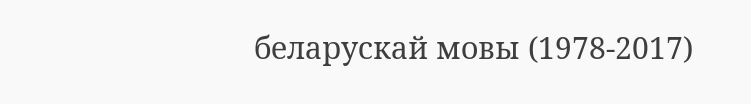беларускай мовы (1978-2017)